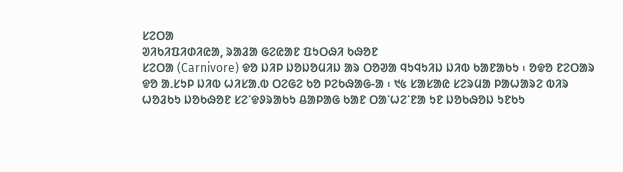ᱥᱮᱛᱟ
ᱣᱤᱠᱤᱯᱤᱰᱤᱭᱟ, ᱨᱟᱲᱟ ᱜᱮᱭᱟᱱ ᱯᱩᱛᱷᱤ ᱠᱷᱚᱱ
ᱥᱮᱛᱟ (Carnivore) ᱫᱚ ᱡᱤᱞ ᱡᱚᱡᱚᱢᱤᱡ ᱟᱨ ᱛᱚᱣᱟ ᱧᱩᱧᱩᱤᱡ ᱡᱤᱵ ᱠᱟᱱᱟᱠᱩ ᱾ ᱚᱫᱚ ᱱᱮᱛᱟᱨ ᱫᱚ ᱟᱹᱥᱩᱞ ᱡᱤᱵ ᱦᱤᱥᱟᱹᱵ ᱛᱮᱜᱮ ᱠᱚ ᱞᱮᱠᱷᱟᱜ-ᱟ ᱾ ᱑᱕ ᱥᱟᱥᱟᱭ ᱥᱮᱨᱢᱟ ᱞᱟᱦᱟᱨᱮ ᱵᱤᱨ ᱦᱚᱲᱠᱩ ᱡᱚᱠᱷᱚᱱ ᱥᱮᱸᱫᱽᱨᱟᱠᱩ ᱪᱟᱞᱟᱜ ᱠᱟᱱ ᱛᱟᱸᱦᱮᱸᱱᱟ ᱩᱱ ᱡᱚᱠᱷᱚᱡ ᱩᱱᱠᱩ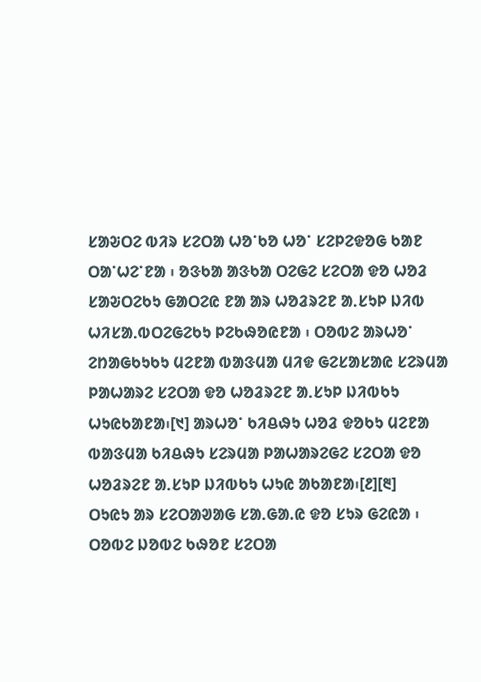ᱥᱟᱶᱛᱮ ᱵᱤᱨ ᱥᱮᱛᱟ ᱦᱚᱸᱠᱚ ᱦᱚᱸ ᱥᱮᱞᱮᱫᱚᱜ ᱠᱟᱱ ᱛᱟᱸᱦᱮᱸᱱᱟ ᱾ ᱚᱝᱠᱟ ᱟᱝᱠᱟ ᱛᱮᱜᱮ ᱥᱮᱛᱟ ᱫᱚ ᱦᱚᱲ ᱥᱟᱶᱛᱮᱠᱩ ᱜᱟᱛᱮᱭ ᱱᱟ ᱟᱨ ᱦᱚᱲᱨᱮᱱ ᱟᱹᱥᱩᱞ ᱡᱤᱵ ᱦᱤᱥᱟᱹᱵᱛᱮᱜᱮᱠᱩ ᱞᱮᱠᱷᱚᱭᱱᱟ ᱾ ᱛᱚᱵᱮ ᱟᱨᱦᱚᱸ ᱮᱴᱟᱜᱠᱩᱠᱩ ᱢᱮᱱᱟ ᱵᱟᱝᱢᱟ ᱢᱤᱫ ᱜᱮᱥᱟᱥᱟᱭ ᱥᱮᱨᱢᱟ ᱞᱟᱦᱟᱨᱮ ᱥᱮᱛᱟ ᱫᱚ ᱦᱚᱲᱨᱮᱱ ᱟᱹᱥᱩᱞ ᱡᱤᱵᱠᱩ ᱦᱩᱭᱠᱟᱱᱟ᱾[᱑] ᱟᱨᱦᱚᱸ ᱠᱤᱪᱷᱩ ᱦᱚᱲ ᱫᱚᱠᱩ ᱢᱮᱱᱟ ᱵᱟᱝᱢᱟ ᱠᱤᱪᱷᱩ ᱥᱮᱨᱢᱟ ᱞᱟᱦᱟᱨᱮᱜᱮ ᱥᱮᱛᱟ ᱫᱚ ᱦᱚᱲᱨᱮᱱ ᱟᱹᱥᱩᱞ ᱡᱤᱵᱠᱩ ᱦᱩᱭ ᱟᱠᱟᱱᱟ᱾[᱒][᱓]
ᱛᱩᱭᱩ ᱟᱨ ᱥᱮᱛᱟᱣᱟᱜ ᱥᱟᱹᱜᱟ.ᱭ ᱫᱚ ᱥᱩᱨ ᱜᱮᱭᱟ ᱾ ᱛᱚᱵᱮ ᱡᱚᱵᱮ ᱠᱷᱚᱱ ᱥᱮᱛᱟ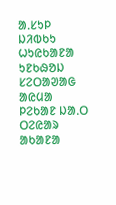ᱟᱹᱥᱩᱞ ᱡᱤᱵᱠᱩ ᱦᱩᱭᱠᱟᱱᱟ ᱩᱱᱠᱷᱚᱡ ᱥᱮᱛᱟᱣᱟᱜ ᱟᱭᱢᱟ ᱞᱮᱠᱟᱱ ᱡᱟᱹᱛ ᱛᱮᱭᱟᱨ ᱟᱠᱟᱱᱟ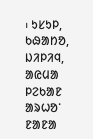᱾ ᱩᱥᱩᱞ, ᱠᱷᱟᱴᱚ, ᱡᱤᱞᱤᱧ, ᱟᱭᱢᱟ ᱞᱮᱠᱟᱱ ᱟᱨᱦᱚᱸ ᱱᱟᱱᱟ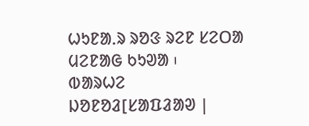ᱦᱩᱱᱟᱹᱨ ᱨᱚᱝ ᱨᱮᱱ ᱥᱮᱛᱟ ᱢᱮᱱᱟᱜ ᱠᱩᱣᱟ ᱾
ᱵᱟᱨᱦᱮ ᱡᱚᱱᱚᱲ[ᱥᱟᱯᱲᱟᱣ |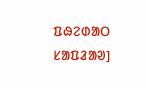ᱯᱷᱮᱰᱟᱛ ᱥᱟᱯᱲᱟᱣ]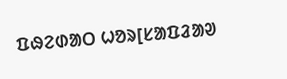ᱯᱷᱮᱰᱟᱛ ᱦᱚᱨ[ᱥᱟᱯᱲᱟᱣ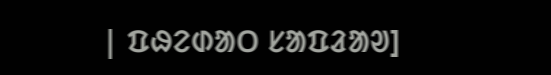| ᱯᱷᱮᱰᱟᱛ ᱥᱟᱯᱲᱟᱣ]